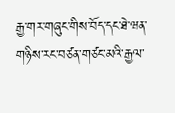རྒྱ་གར་གཞུང་གིས་བོད་དང་ཐེ་ཝན་གཉིས་རང་བཙན་གཙང་མའི་རྒྱལ་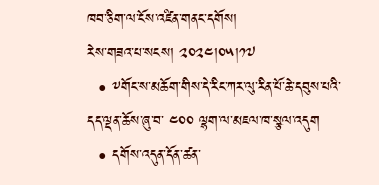ཁབ་ཅིག་ལ་ངོས་འཛིན་གནང་དགོས།
རེས་གཟའ་པ་སངས། ༢༠༢༤།༠༥།༡༧
  • ༸གོང་ས་མཆོག་གིས་དེ་རིང་ཀར་ལུ་རིན་པོ་ཆེ་དབུས་པའི་དད་ལྡན་ཆོས་ཞུ་བ་ ༤༠༠ ལྷག་ལ་མཇལ་ཁ་སྩལ་འདུག
  • དགོས་འདུན་དོན་ཚན་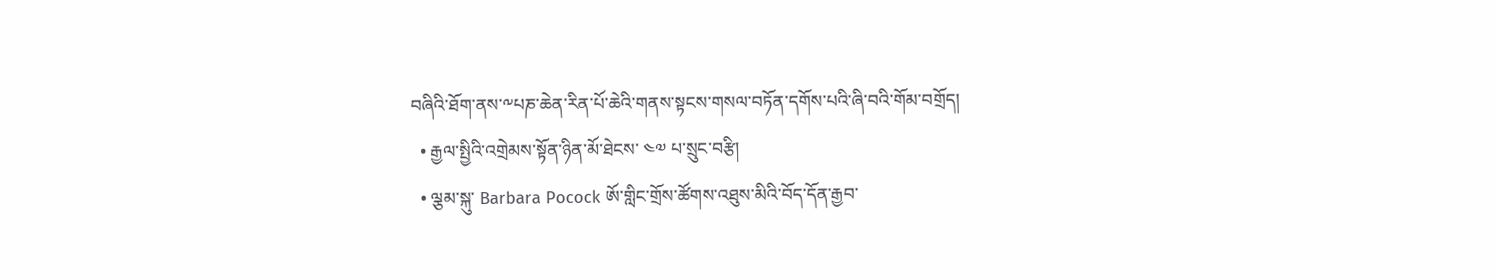བཞིའི་ཐོག་ནས་༸པཎ་ཆེན་རིན་པོ་ཆེའི་གནས་སྟངས་གསལ་བཏོན་དགོས་པའི་ཞི་བའི་གོམ་བགྲོད།
  • རྒྱལ་སྤྱིའི་འགྲེམས་སྟོན་ཉིན་མོ་ཐེངས་ ༤༧ པ་སྲུང་བརྩི།
  • ལྕམ་སྐུ་ Barbara Pocock ཨོ་གླིང་གྲོས་ཚོགས་འཐུས་མིའི་བོད་དོན་རྒྱབ་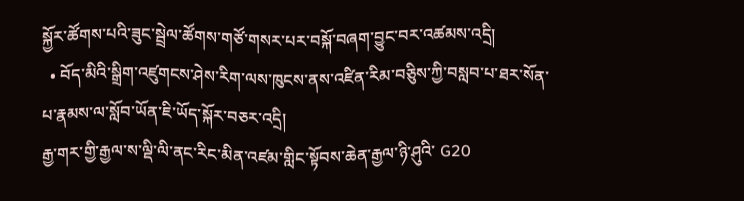སྐྱོར་ཚོགས་པའི་ཟུང་སྦྲེལ་ཚོགས་གཙོ་གསར་པར་བསྐོ་བཞག་བྱུང་བར་འཚམས་འདྲི།
  • བོད་མིའི་སྒྲིག་འཛུགངས་ཤེས་རིག་ལས་ཁུངས་ནས་འཛིན་རིམ་བཅིུས་ཀྱི་བསླབ་པ་ཐར་སོན་པ་རྣམས་ལ་སློབ་ཡོན་ཇི་ཡོད་སྐོར་བཅར་འདྲི།
རྒྱ་གར་གྱི་རྒྱལ་ས་ལྡི་ལི་ནང་རིང་མིན་འཛམ་གླིང་སྟོབས་ཆེན་རྒྱལ་ཉི་ཤུའི་ G20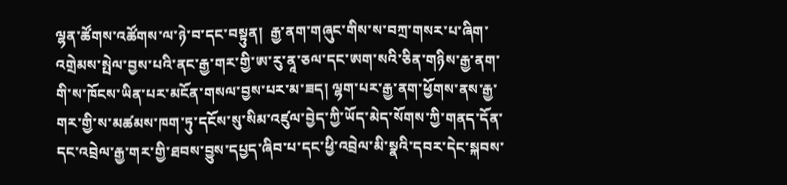ལྷན་ཚོགས་འཚོགས་ལ་ཉེ་བ་དང་བསྟུན།  རྒྱ་ནག་གཞུང་གིས་ས་བཀྲ་གསར་པ་ཞིག་འགྲེམས་སྤེལ་བྱས་པའི་ནང་རྒྱ་གར་གྱི་ཨ་རུ་ནཱ་ཅལ་དང་ཨག་སའི་ཅིན་གཉིས་རྒྱ་ནག་གི་ས་ཁོངས་ཡིན་པར་མངོན་གསལ་བྱས་པར་མ་ཟད། ལྷག་པར་རྒྱ་ནག་ཕྱོགས་ནས་རྒྱ་གར་གྱི་ས་མཚམས་ཁག་ཏུ་དངོས་སུ་སིམ་འཛུལ་བྱེད་ཀྱི་ཡོད་མེད་སོགས་ཀྱི་གནད་དོན་དང་འབྲེལ་རྒྱ་གར་གྱི་ཐབས་བྱུས་དཔྱད་ཞིབ་པ་དང་ཕྱི་འབྲེལ་མི་སྣའི་དབར་དེང་སྐབས་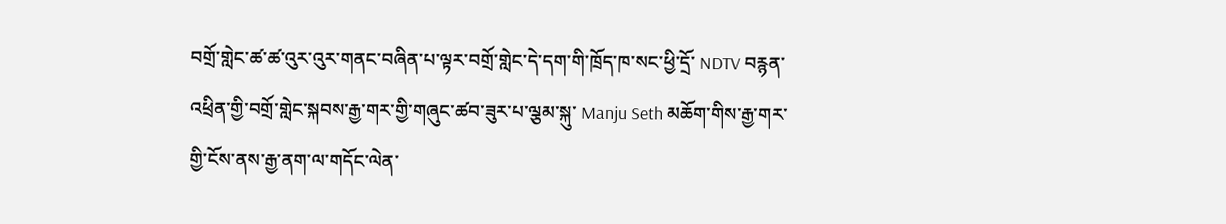བགྲོ་གླེང་ཚ་ཚ་འུར་འུར་གནང་བཞིན་པ་ལྟར་བགྲོ་གླེང་དེ་དག་གི་ཁྲོད་ཁ་སང་ཕྱི་དྲོ་ NDTV བརྙན་འཕྲིན་གྱི་བགྲོ་གླེང་སྐབས་རྒྱ་གར་གྱི་གཞུང་ཚབ་ཟུར་པ་ལྕམ་སྐུ་ Manju Seth མཆོག་གིས་རྒྱ་གར་གྱི་ངོས་ནས་རྒྱ་ནག་ལ་གདོང་ལེན་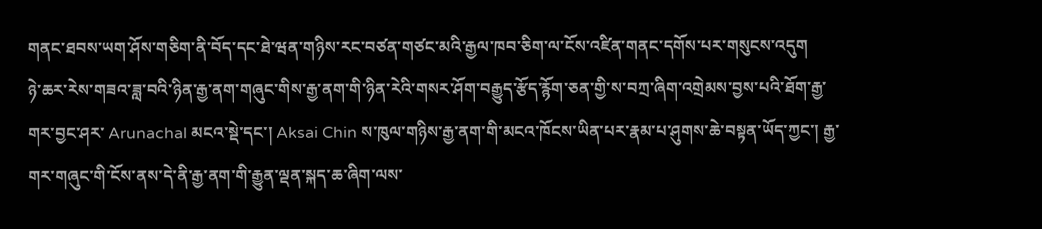གནང་ཐབས་ཡག་ཤོས་གཅིག་ནི་བོད་དང་ཐེ་ཝན་གཉིས་རང་བཙན་གཙང་མའི་རྒྱལ་ཁབ་ཅིག་ལ་ངོས་འཛིན་གནང་དགོས་པར་གསུངས་འདུག
ཉེ་ཆར་རེས་གཟའ་ཟླ་བའི་ཉིན་རྒྱ་ནག་གཞུང་གིས་རྒྱ་ནག་གི་ཉིན་རེའི་གསར་ཤོག་བརྒྱུད་རྩོད་རྙོག་ཅན་གྱི་ས་བཀྲ་ཞིག་འགྲེམས་བྱས་པའི་ཐོག་རྒྱ་གར་བྱང་ཤར་ Arunachal མངའ་སྡེ་དང་། Aksai Chin ས་ཁུལ་གཉིས་རྒྱ་ནག་གི་མངའ་ཁོངས་ཡིན་པར་རྣམ་པ་ཤུགས་ཆེ་བསྟན་ཡོད་ཀྱང་། རྒྱ་གར་གཞུང་གི་ངོས་ནས་དེ་ནི་རྒྱ་ནག་གི་རྒྱུན་ལྡན་སྐད་ཆ་ཞིག་ལས་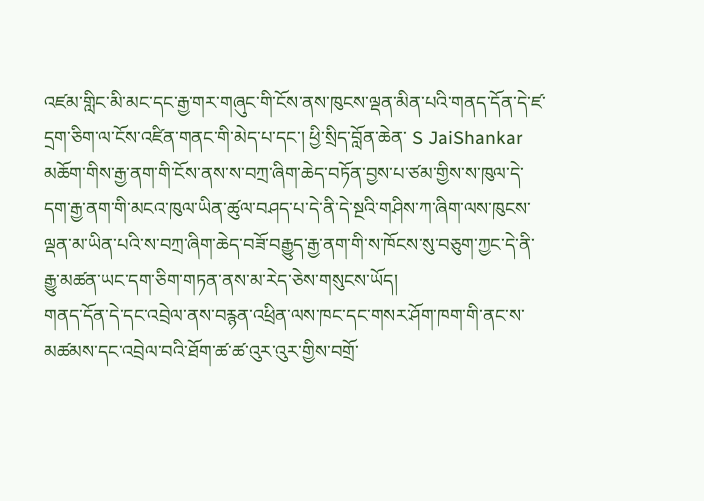འཛམ་གླིང་མི་མང་དང་རྒྱ་གར་གཞུང་གི་ངོས་ནས་ཁུངས་ལྡན་མིན་པའི་གནད་དོན་དེ་ཛ་དྲག་ཅིག་ལ་ངོས་འཛིན་གནང་གི་མེད་པ་དང་། ཕྱི་སྲིད་བློན་ཆེན་ S JaiShankar མཆོག་གིས་རྒྱ་ནག་གི་ངོས་ནས་ས་བཀྲ་ཞིག་ཆེད་བཏོན་བྱས་པ་ཙམ་གྱིས་ས་ཁུལ་དེ་དག་རྒྱ་ནག་གི་མངའ་ཁུལ་ཡིན་ཚུལ་བཤད་པ་དེ་ནི་དེ་སྔའི་གཤིས་ཀ་ཞིག་ལས་ཁུངས་ལྡན་མ་ཡིན་པའི་ས་བཀྲ་ཞིག་ཆེད་བཟོ་བརྒྱུད་རྒྱ་ནག་གི་ས་ཁོངས་སུ་བཅུག་ཀྱང་དེ་ནི་རྒྱུ་མཚན་ཡང་དག་ཅིག་གཏན་ནས་མ་རེད་ཅེས་གསུངས་ཡོད།
གནད་དོན་དེ་དང་འབྲེལ་ནས་བརྙན་འཕྲིན་ལས་ཁང་དང་གསར་ཤོག་ཁག་གི་ནང་ས་མཚམས་དང་འབྲེལ་བའི་ཐོག་ཚ་ཚ་འུར་འུར་གྱིས་བགྲོ་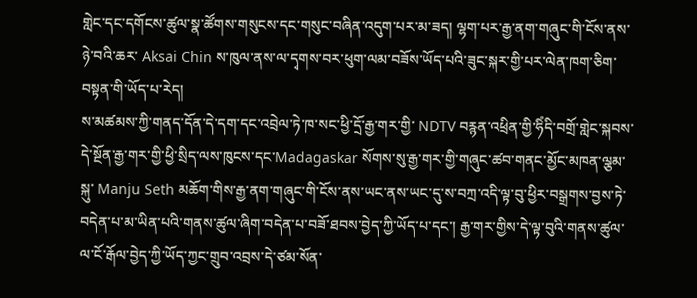གླེང་དང་དགོངས་ཚུལ་སྣ་ཚོགས་གསུངས་དང་གསུང་བཞིན་འདུག་པར་མ་ཟད། ལྷག་པར་རྒྱ་ནག་གཞུང་གི་ངོས་ནས་ཉེ་བའི་ཆར་ Aksai Chin ས་ཁུལ་ནས་ལ་དྭགས་བར་ཕུག་ལམ་བཟོས་ཡོད་པའི་ཟུང་སྐར་གྱི་པར་ལེན་ཁག་ཅིག་བསྟན་གི་ཡོད་པ་རེད།
ས་མཚམས་ཀྱི་གནད་དོན་དེ་དག་དང་འབྲེལ་ཏེ་ཁ་སང་ཕྱི་དྲོ་རྒྱ་གར་གྱི་ NDTV བརྙན་འཕྲིན་གྱི་ཧིཾདི་བགྲོ་གླེང་སྐབས་དེ་སྔོན་རྒྱ་གར་གྱི་ཕྱི་སྲིད་ལས་ཁུངས་དང་Madagaskar སོགས་སུ་རྒྱ་གར་གྱི་གཞུང་ཚབ་གནང་མྱོང་མཁན་ལྕམ་སྐུ་ Manju Seth མཆོག་གིས་རྒྱ་ནག་གཞུང་གི་ངོས་ནས་ཡང་ནས་ཡང་དུ་ས་བཀྲ་འདི་ལྟ་བུ་ཕྱིར་བསྒྲགས་བྱས་ཏེ་བདེན་པ་མ་ཡིན་པའི་གནས་ཚུལ་ཞིག་བདེན་པ་བཟོ་ཐབས་བྱེད་ཀྱི་ཡོད་པ་དང་། རྒྱ་གར་གྱིས་དེ་ལྟ་བུའི་གནས་ཚུལ་ལ་ངོ་རྒོལ་བྱེད་ཀྱི་ཡོད་ཀྱང་གྲུབ་འབྲས་དེ་ཙམ་སོན་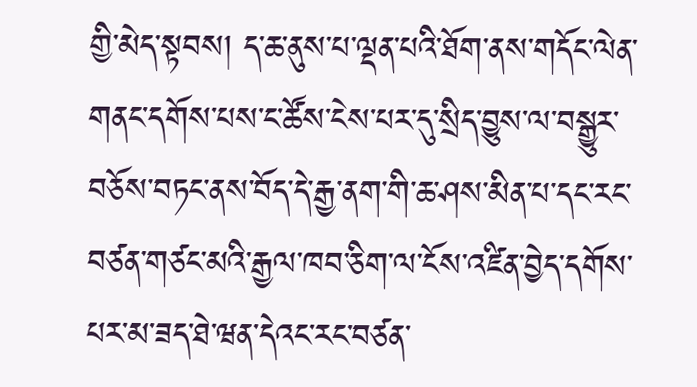གྱི་མེད་སྟབས། ད་ཆ་ནུས་པ་ལྡན་པའི་ཐོག་ནས་གདོང་ལེན་གནང་དགོས་པས་ང་ཚོས་ངེས་པར་དུ་སྲིད་བྱུས་ལ་བསྒྱུར་བཅོས་བཏང་ནས་བོད་དེ་རྒྱ་ནག་གི་ཆ་ཤས་མིན་པ་དང་རང་བཙན་གཙང་མའི་རྒྱལ་ཁབ་ཅིག་ལ་ངོས་འཛིན་བྱེད་དགོས་པར་མ་ཟད་ཐེ་ཝན་དེའང་རང་བཙན་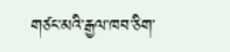གཙང་མའི་རྒྱལ་ཁབ་ཅིག་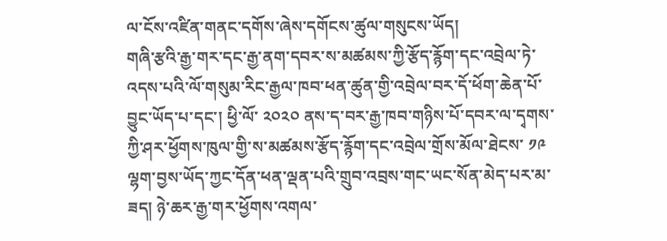ལ་ངོས་འཛིན་གནང་དགོས་ཞེས་དགོངས་ཚུལ་གསུངས་ཡོད།
གཞི་རྩའི་རྒྱ་གར་དང་རྒྱ་ནག་དབར་ས་མཚམས་ཀྱི་རྩོད་རྙོག་དང་འབྲེལ་ཏེ་འདས་པའི་ལོ་གསུམ་རིང་རྒྱལ་ཁབ་ཕན་ཚུན་གྱི་འབྲེལ་བར་དོ་ཕོག་ཆེན་པོ་བྱུང་ཡོད་པ་དང་། ཕྱི་ལོ་ ༢༠༢༠ ནས་ད་བར་རྒྱ་ཁབ་གཉིས་པོ་དབར་ལ་དྭགས་ཀྱི་ཤར་ཕྱོགས་ཁུལ་གྱི་ས་མཚམས་རྩོད་རྙོག་དང་འབྲེལ་གྲོས་མོལ་ཐེངས་ ༡༩ ལྷག་བྱས་ཡོད་ཀྱང་དོན་ཕན་ལྡན་པའི་གྲུབ་འབྲས་གང་ཡང་སོན་མེད་པར་མ་ཟད། ཉེ་ཆར་རྒྱ་གར་ཕྱོགས་འགལ་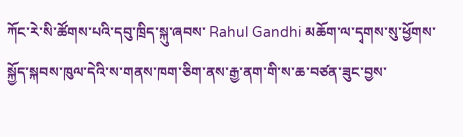ཀོང་རེ་སི་ཚོགས་པའི་དབུ་ཁྲིད་སྐུ་ཞབས་ Rahul Gandhi མཆོག་ལ་དྭགས་སུ་ཕྱོགས་སྐྱོད་སྐབས་ཁུལ་དེའི་ས་གནས་ཁག་ཅིག་ནས་རྒྱ་ནག་གི་ས་ཆ་བཙན་ཟུང་བྱས་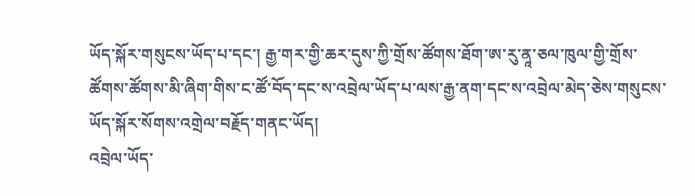ཡོད་སྐོར་གསུངས་ཡོད་པ་དང་། རྒྱ་གར་གྱི་ཆར་དུས་ཀྱི་གྲོས་ཚོགས་ཐོག་ཨ་རུ་ནཱ་ཅལ་ཁུལ་གྱི་གྲོས་ཚོགས་ཚོགས་མི་ཞིག་གིས་ང་ཚོ་བོད་དང་ས་འབྲེལ་ཡོད་པ་ལས་རྒྱ་ནག་དང་ས་འབྲེལ་མེད་ཅེས་གསུངས་ཡོད་སྐོར་སོགས་འགྲེལ་བརྗོད་གནང་ཡོད།
འབྲེལ་ཡོད་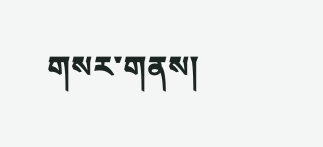གསར་གནས།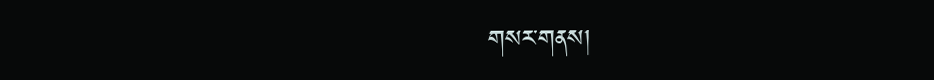གསར་གནས།